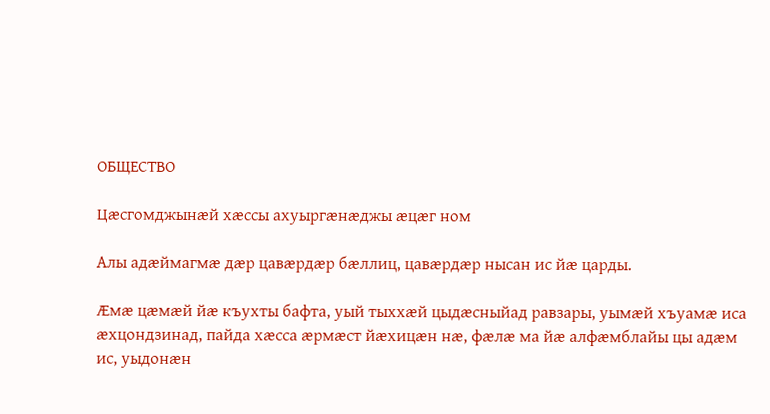ОБЩЕСТВО

Цæсгомджынæй хæссы ахуыргæнæджы æцæг ном

Алы адæймагмæ дæр цавæрдæр бæллиц, цавæрдæр нысан ис йæ царды.

Æмæ цæмæй йæ къухты бафта, уый тыххæй цыдæсныйад равзары, уымæй хъуамæ иса æхцондзинад, пайда хæсса æрмæст йæхицæн нæ, фæлæ ма йæ алфæмблайы цы адæм ис, уыдонæн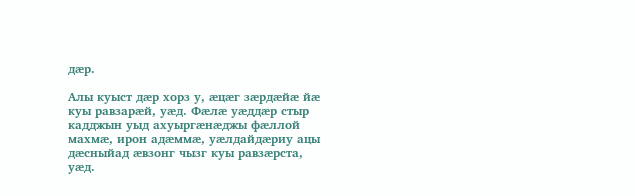дæр.

Алы куыст дæр хорз у, æцæг зæрдæйæ йæ куы равзарæй, уæд. Фæлæ уæддæр стыр кадджын уыд ахуыргæнæджы фæллой махмæ, ирон адæммæ, уæлдайдæриу ацы дæсныйад æвзонг чызг куы равзæрста, уæд.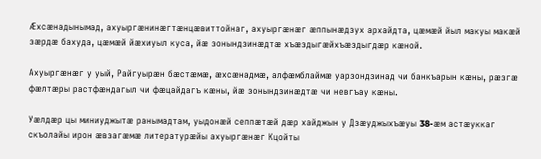Æхсæнадынымад, ахуыргæнинæгтæнцæвиттойнаг, ахуыргæнæг æппынæдзух архайдта, цæмæй йыл макуы макæй зæрдæ бахуда, цæмæй йæхиуыл куса, йæ зонындзинæдтæ хъæздыгæйхъæздыгдæр кæной.

Ахуыргæнæг у уый, Райгуырæн бæстæмæ, æхсæнадмæ, алфæмблаймæ уарзондзинад чи банкъарын кæны, рæзгæ фæлтæры растфæндагыл чи фæцайдагъ кæны, йæ зонындзинæдтæ чи невгъау кæны.

Уæлдæр цы миниуджытæ ранымадтам, уыдонæй сеппæтæй дæр хайджын у Дзæуджыхъæуы 38-æм астæуккаг скъолайы ирон æвзагæмæ литературæйы ахуыргæнæг Кцойты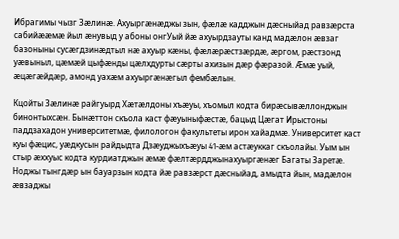Ибрагимы чызг Зæлинæ. Ахуыргæнæджы зын, фæлæ кадджын дæсныйад равзæрста сабийææмæ йыл æнувыд у абоны онгУый йæ ахуырдзауты канд мадæлон æвзаг базоныны сусæгдзинæдтыл нæ ахуыр кæны, фæлæрæстзæрдæ, æргом, рæстзонд уæвыныл, цæмæй цыфæнды цæлхдурты сæрты ахизын дæр фæразой. Æмæ уый, æцæгæйдæр, амонд уахæм ахуыргæнæгыл фембæлын.

Кцойты Зæлинæ райгуырд Хæтæлдоны хъæуы, хъомыл кодта бирæсывæллонджын бинонтыхсæн. Бынæттон скъола каст фæуыныфæстæ, бацыд Цæгат Ирыстоны паддзахадон университетмæ, филологон факультеты ирон хайадмæ. Университет каст куы фæцис, уæдкусын райдыдта Дзæуджыхъæуы 41-æм астæуккаг скъолайы. Уым ын стыр æххуыс кодта курдиатджын æмæ фæлтæрдджынахуыргæнæг Багаты Заретæ. Ноджы тынгдæр ын бауарзын кодта йæ равзæрст дæсныйад, амыдта йын, мадæлон æвзаджы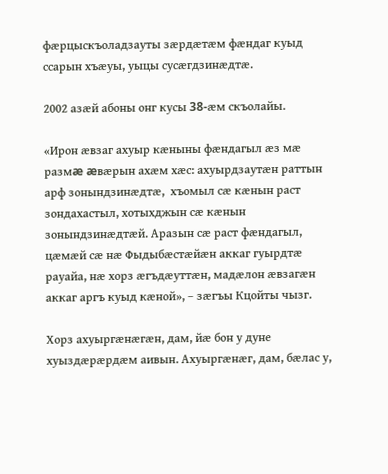фæрцыскъоладзауты зæрдæтæм фæндаг куыд ссарын хъæуы, уыцы сусæгдзинæдтæ.

2002 азæй абоны онг кусы 38-æм скъолайы.

«Ирон æвзаг ахуыр кæныны фæндагыл æз мæ размæ æвæрын ахæм хæс: ахуырдзаутæн раттын арф зонындзинæдтæ,  хъомыл сæ кæнын раст зондахастыл, хотыхджын сæ кæнын зонындзинæдтæй. Аразын сæ раст фæндагыл, цæмæй сæ нæ Фыдыбæстæйæн аккаг гуырдтæ рауайа, нæ хорз æгъдæуттæн, мадæлон æвзагæн аккаг аргъ куыд кæной», – зæгъы Кцойты чызг.

Хорз ахуыргæнæгæн, дам, йæ бон у дуне хуыздæрæрдæм аивын. Ахуыргæнæг, дам, бæлас у,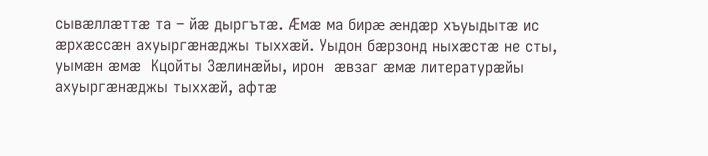сывæллæттæ та – йæ дыргътæ. Æмæ ма бирæ æндæр хъуыдытæ ис æрхæссæн ахуыргæнæджы тыххæй. Уыдон бæрзонд ныхæстæ не сты, уымæн æмæ  Кцойты Зæлинæйы, ирон  æвзаг æмæ литературæйы ахуыргæнæджы тыххæй, афтæ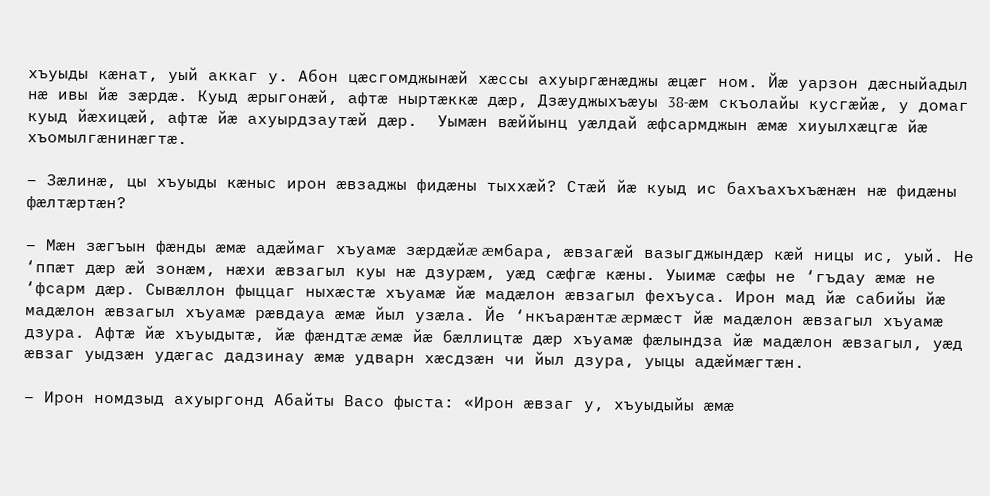хъуыды кæнат, уый аккаг у. Абон цæсгомджынæй хæссы ахуыргæнæджы æцæг ном. Йæ уарзон дæсныйадыл нæ ивы йæ зæрдæ. Куыд æрыгонæй, афтæ ныртæккæ дæр, Дзæуджыхъæуы 38-æм скъолайы кусгæйæ, у домаг куыд йæхицæй, афтæ йæ ахуырдзаутæй дæр.  Уымæн вæййынц уæлдай æфсармджын æмæ хиуылхæцгæ йæ хъомылгæнинæгтæ.

– Зæлинæ, цы хъуыды кæныс ирон æвзаджы фидæны тыххæй? Стæй йæ куыд ис бахъахъхъæнæн нæ фидæны фæлтæртæн?

– Мæн зæгъын фæнды æмæ адæймаг хъуамæ зæрдæйæ æмбара, æвзагæй вазыгджындæр кæй ницы ис, уый. Не ‘ппæт дæр æй зонæм, нæхи æвзагыл куы нæ дзурæм, уæд сæфгæ кæны. Уыимæ сæфы не ‘гъдау æмæ не ‘фсарм дæр. Сывæллон фыццаг ныхæстæ хъуамæ йæ мадæлон æвзагыл фехъуса. Ирон мад йæ сабийы йæ мадæлон æвзагыл хъуамæ рæвдауа æмæ йыл узæла. Йе ‘нкъарæнтæ æрмæст йæ мадæлон æвзагыл хъуамæ дзура. Афтæ йæ хъуыдытæ, йæ фæндтæ æмæ йæ бæллицтæ дæр хъуамæ фæлындза йæ мадæлон æвзагыл, уæд æвзаг уыдзæн удæгас дадзинау æмæ удварн хæсдзæн чи йыл дзура, уыцы адæймæгтæн.

– Ирон номдзыд ахуыргонд Абайты Васо фыста: «Ирон æвзаг у, хъуыдыйы æмæ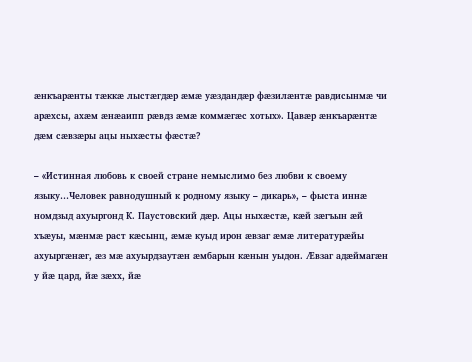æнкъарæнты тæккæ лыстæгдæр æмæ уæздандæр фæзилæнтæ равдисынмæ чи арæхсы, ахæм æнæаипп рæвдз æмæ коммæгæс хотых». Цавæр æнкъарæнтæ дæм сæвзæры ацы ныхæсты фæстæ?

– «Истинная любовь к своей стране немыслимо без любви к своему языку…Человек равнодушный к родному языку – дикарь», – фыста иннæ номдзыд ахуыргонд К. Паустовский дæр. Ацы ныхæстæ, кæй зæгъын æй хъæуы, мæнмæ раст кæсынц, æмæ куыд ирон æвзаг æмæ литературæйы ахуыргæнæг, æз мæ ахуырдзаутæн æмбарын кæнын уыдон. Æвзаг адæймагæн у йæ цард, йæ зæхх, йæ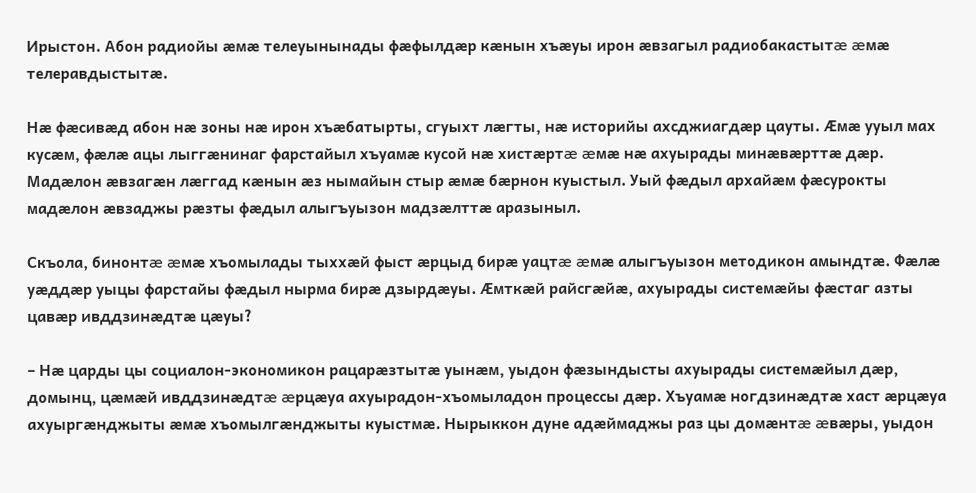Ирыстон. Абон радиойы æмæ телеуынынады фæфылдæр кæнын хъæуы ирон æвзагыл радиобакастытæ æмæ телеравдыстытæ.

Нæ фæсивæд абон нæ зоны нæ ирон хъæбатырты, сгуыхт лæгты, нæ историйы ахсджиагдæр цауты. Æмæ ууыл мах кусæм, фæлæ ацы лыггæнинаг фарстайыл хъуамæ кусой нæ хистæртæ æмæ нæ ахуырады минæвæрттæ дæр. Мадæлон æвзагæн лæггад кæнын æз нымайын стыр æмæ бæрнон куыстыл. Уый фæдыл архайæм фæсурокты мадæлон æвзаджы рæзты фæдыл алыгъуызон мадзæлттæ аразыныл.

Скъола, бинонтæ æмæ хъомылады тыххæй фыст æрцыд бирæ уацтæ æмæ алыгъуызон методикон амындтæ. Фæлæ уæддæр уыцы фарстайы фæдыл нырма бирæ дзырдæуы. Æмткæй райсгæйæ, ахуырады системæйы фæстаг азты цавæр ивддзинæдтæ цæуы?

– Нæ царды цы социалон-экономикон рацарæзтытæ уынæм, уыдон фæзындысты ахуырады системæйыл дæр, домынц, цæмæй ивддзинæдтæ æрцæуа ахуырадон-хъомыладон процессы дæр. Хъуамæ ногдзинæдтæ хаст æрцæуа ахуыргæнджыты æмæ хъомылгæнджыты куыстмæ. Нырыккон дуне адæймаджы раз цы домæнтæ æвæры, уыдон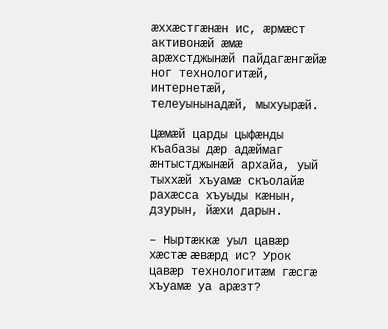æххæстгæнæн ис, æрмæст активонæй æмæ арæхстджынæй пайдагæнгæйæ ног технологитæй, интернетæй, телеуынынадæй, мыхуырæй.

Цæмæй царды цыфæнды къабазы дæр адæймаг æнтыстджынæй архайа, уый тыххæй хъуамæ скъолайæ рахæсса хъуыды кæнын, дзурын, йæхи дарын.

– Ныртæккæ уыл цавæр хæстæ æвæрд ис? Урок цавæр технологитæм гæсгæ хъуамæ уа арæзт?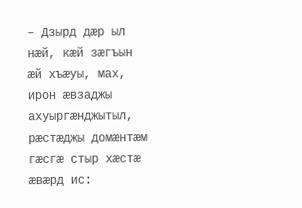– Дзырд дæр ыл нæй, кæй зæгъын æй хъæуы, мах, ирон æвзаджы ахуыргæнджытыл, рæстæджы домæнтæм гæсгæ стыр хæстæ æвæрд ис: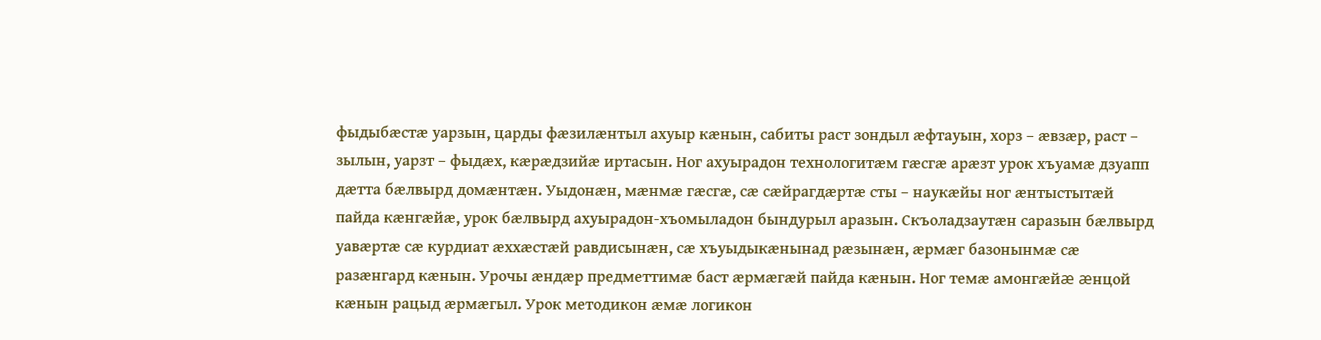фыдыбæстæ уарзын, царды фæзилæнтыл ахуыр кæнын, сабиты раст зондыл æфтауын, хорз – æвзæр, раст – зылын, уарзт – фыдæх, кæрæдзийæ иртасын. Ног ахуырадон технологитæм гæсгæ арæзт урок хъуамæ дзуапп дæтта бæлвырд домæнтæн. Уыдонæн, мæнмæ гæсгæ, сæ сæйрагдæртæ сты – наукæйы ног æнтыстытæй пайда кæнгæйæ, урок бæлвырд ахуырадон-хъомыладон бындурыл аразын. Скъоладзаутæн саразын бæлвырд уавæртæ сæ курдиат æххæстæй равдисынæн, сæ хъуыдыкæнынад рæзынæн, æрмæг базонынмæ сæ разæнгард кæнын. Урочы æндæр предметтимæ баст æрмæгæй пайда кæнын. Ног темæ амонгæйæ æнцой кæнын рацыд æрмæгыл. Урок методикон æмæ логикон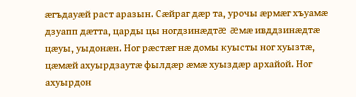æгъдауæй раст аразын. Сæйраг дæр та, урочы æрмæг хъуамæ дзуапп дæтта, царды цы ногдзинæдтæ æмæ ивддзинæдтæ цæуы, уыдонæн. Ног рæстæг нæ домы куысты ног хуызтæ, цæмæй ахуырдзаутæ фылдæр æмæ хуыздæр архайой. Ног ахуырдон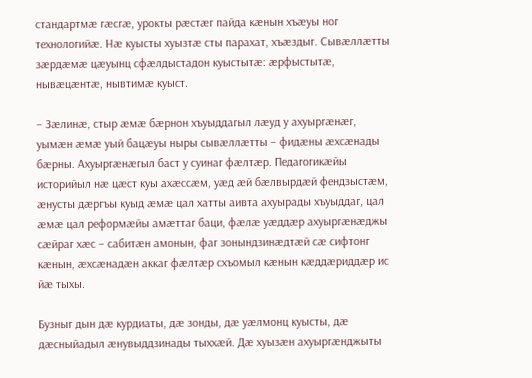стандартмæ гæсгæ, урокты рæстæг пайда кæнын хъæуы ног технологийæ. Нæ куысты хуызтæ сты парахат, хъæздыг. Сывæллæтты зæрдæмæ цæуынц сфæлдыстадон куыстытæ: æрфыстытæ, нывæцæнтæ, нывтимæ куыст.

– Зæлинæ, стыр æмæ бæрнон хъуыддагыл лæуд у ахуыргæнæг, уымæн æмæ уый бацæуы ныры сывæллæтты – фидæны æхсæнады бæрны. Ахуыргæнæгыл баст у суинаг фæлтæр. Педагогикæйы историйыл нæ цæст куы ахæссæм, уæд æй бæлвырдæй фендзыстæм, æнусты дæргъы куыд æмæ цал хатты аивта ахуырады хъуыддаг, цал æмæ цал реформæйы амæттаг баци, фæлæ уæддæр ахуыргæнæджы сæйраг хæс – сабитæн амонын, фаг зонындзинæдтæй сæ сифтонг кæнын, æхсæнадæн аккаг фæлтæр схъомыл кæнын кæддæриддæр ис йæ тыхы.

Бузныг дын дæ курдиаты, дæ зонды, дæ уæлмонц куысты, дæ дæсныйадыл æнувыддзинады тыххæй. Дæ хуызæн ахуыргæнджыты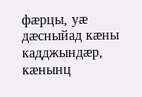фæрцы, уæ дæсныйад кæны кадджындæр, кæнынц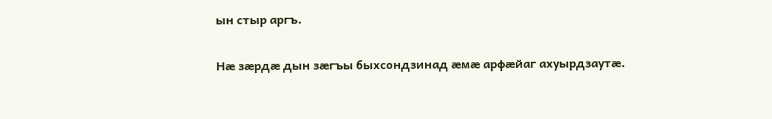ын стыр аргъ.

Нæ зæрдæ дын зæгъы быхсондзинад æмæ арфæйаг ахуырдзаутæ.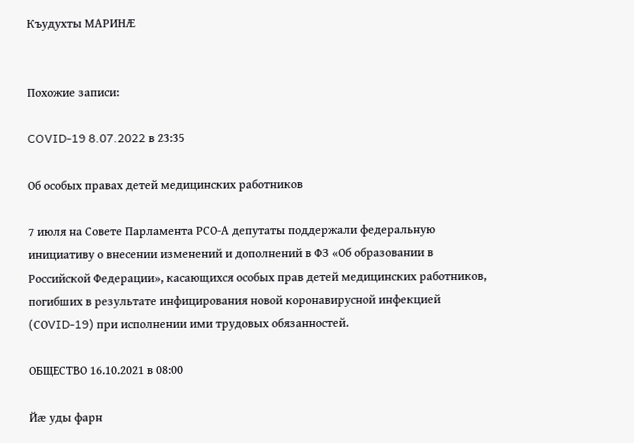Къудухты МАРИНÆ


Похожие записи:

COVID-19 8.07.2022 в 23:35

Об особых правах детей медицинских работников

7 июля на Совете Парламента РСО-А депутаты поддержали федеральную инициативу о внесении изменений и дополнений в ФЗ «Об образовании в Российской Федерации», касающихся особых прав детей медицинских работников, погибших в результате инфицирования новой коронавирусной инфекцией (CОVID-19) при исполнении ими трудовых обязанностей.

ОБЩЕСТВО 16.10.2021 в 08:00

Йæ уды фарн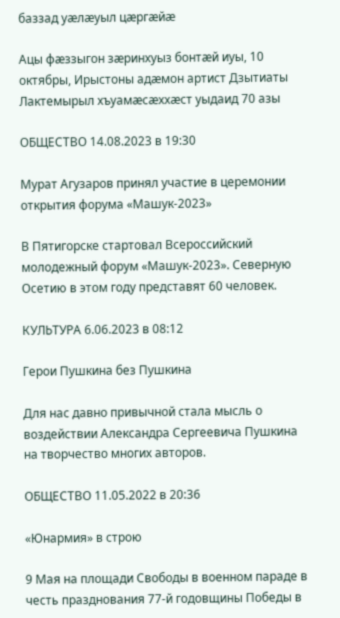баззад уæлæуыл цæргæйæ

Ацы фæззыгон зæринхуыз бонтæй иуы, 10 октябры, Ирыстоны адæмон артист Дзытиаты Лактемырыл хъуамæсæххæст уыдаид 70 азы

ОБЩЕСТВО 14.08.2023 в 19:30

Мурат Агузаров принял участие в церемонии открытия форума «Машук-2023»

В Пятигорске стартовал Всероссийский молодежный форум «Машук-2023». Северную Осетию в этом году представят 60 человек.

КУЛЬТУРА 6.06.2023 в 08:12

Герои Пушкина без Пушкина

Для нас давно привычной стала мысль о воздействии Александра Сергеевича Пушкина на творчество многих авторов.

ОБЩЕСТВО 11.05.2022 в 20:36

«Юнармия» в строю

9 Мая на площади Свободы в военном параде в честь празднования 77-й годовщины Победы в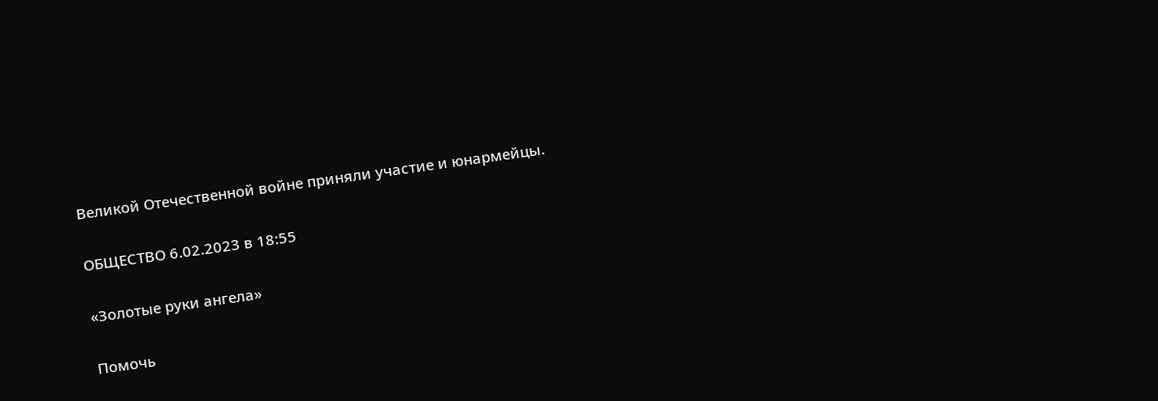Великой Отечественной войне приняли участие и юнармейцы.

ОБЩЕСТВО 6.02.2023 в 18:55

«Золотые руки ангела»

Помочь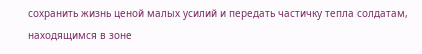сохранить жизнь ценой малых усилий и передать частичку тепла солдатам, находящимся в зоне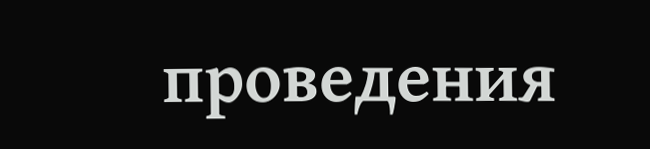проведения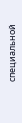специальной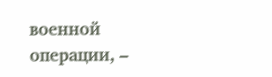военной операции, –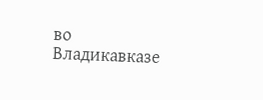во Владикавказе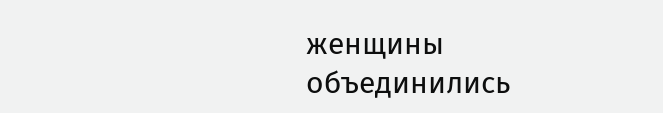женщины объединились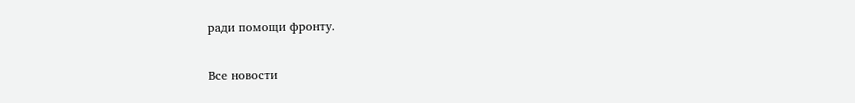ради помощи фронту.

Все новости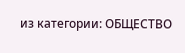из категории: ОБЩЕСТВО